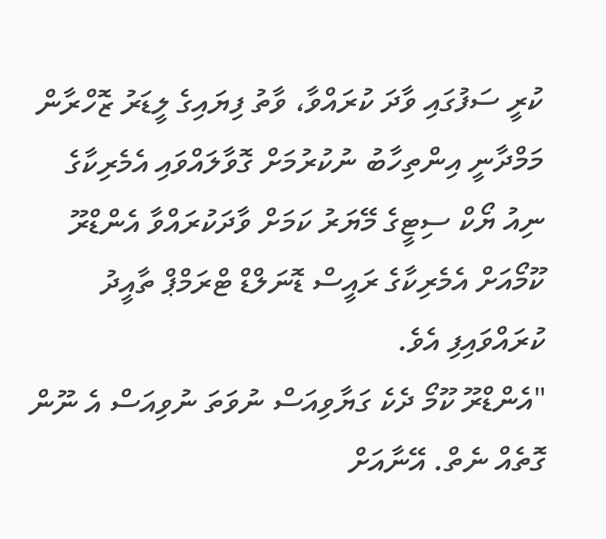ކުރީ ސަފުގައި ވާދަ ކުރައްވާ، ވާތު ފިޔައިގެ ލީޑަރު ޒޮހްރާން މަމްދާނީ އިންތިހާބު ނުކުރުމަށް ގޮވާލައްވައި އެމެރިކާގެ ނިއު ޔޯކް ސިޓީގެ މޭޔަރު ކަމަށް ވާދަކުރައްވާ އެންޑްރޫ ކޫމޯއަށް އެމެރިކާގެ ރައީސް ޑޮނަލްޑް ޓްރަމްޕް ތާއީދު ކުރައްވައިފި އެވެ.
"އެންޑްރޫ ކޫމޯ ދެކެ ގަޔާވިއަސް ނުވަތަ ނުވިއަސް އެ ނޫން ގޮތެއް ނެތް. އޭނާއަށް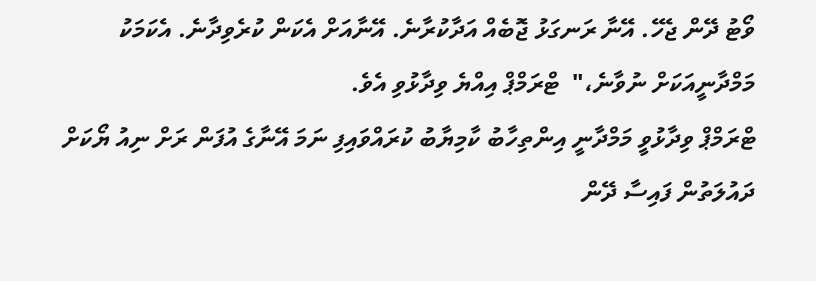ވޯޓު ދޭން ޖެހޭ. އޭނާ ރަނގަޅު ޖޮބެއް އަދާކުރާނެ. އޭނާއަށް އެކަން ކުރެވިދާނެ. އެކަމަކު މަމްދާނީއަކަށް ނުވާނެ،"  ޓްރަމްޕް އިއްޔެ ވިދާޅުވި އެވެ.
ޓްރަމްޕް ވިދާޅުވީ މަމްދާނީ އިންތިހާބު ކާމިޔާބު ކުރައްވައިފި ނަމަ އޭނާގެ އުފަން ރަށް ނިއު ޔޯކަށް ދައުލަތުން ފައިސާ ދޭން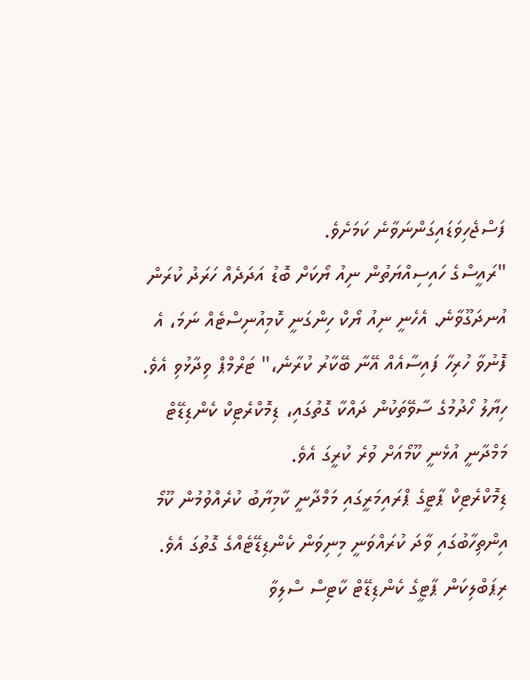ފަސްޖެހިވަޑައިގަންނަވާނެ ކަމަށެވެ.
"ރައީސްގެ ހައިސިއްޔަތުން ނިއު ޔޯކަށް ބޮޑު އަދަދެއް ހަރަދު ކުރަން އުނދަގޫވާނެ. އެހެނީ ނިއު ޔޯކް ހިންގަނީ ކޮމިއުނިސްޓެއް ނަމަ، އެ ފޮނުވާ ހުރިހާ ފައިސާއެއް އޭނާ ބޭކާރު ކުރާނެ،" ޓަރްމްޕް ވިދާޅުވި އެވެ.
ހިޔާލު ހޯދުމުގެ ސާވޭތަކުން ދައްކާ ގޮތުގައި، ޑިމޮކްރެޓިކް ކެންޑިޑޭޓް މަމްދާނީ އުޅެނީ ކޫމޯއަށް ވުރެ ކުރީގަ އެވެ.
ޑިމޮކްރެޓިކް ޕާޓީގެ ޕްރައިމަރީގައި މަމްދާނީ ކާމިޔާބު ކުރެއްވުމުން ކޫމޯ އިންތިހާބުގައި ވާދަ ކުރައްވަނީ މިނިވަން ކެންޑިޑޭޓެއްގެ ގޮތުގަ އެވެ. ރިޕަބްލިކަން ޕާޓީގެ ކެންޑިޑޭޓް ކާޓިސް ސްލިވާ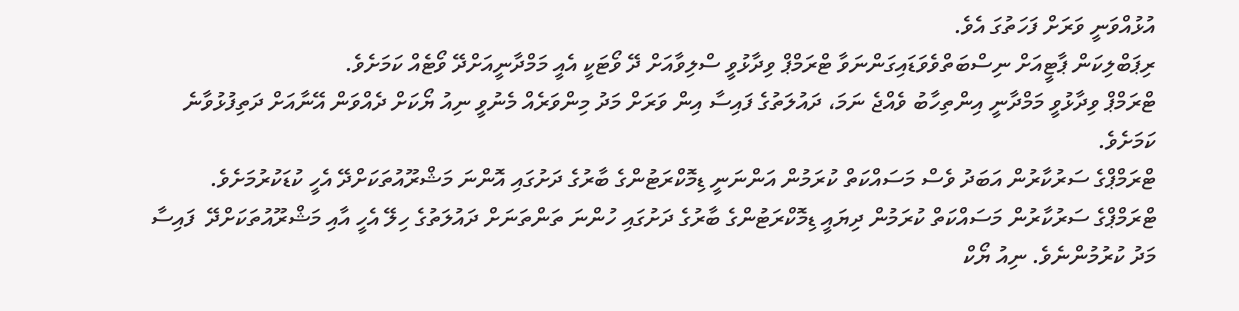އުޅުއްވަނީ ވަރަށް ފަހަތުގަ އެވެ.
ރިޕަބްލިކަން ޕާޓީއަށް ނިސްބަތްވެވަޑައިގަންނަވާ ޓްރަމްޕް ވިދާޅުވީ ސްލިވާއަށް ދޭ ވޯޓަކީ އެއީ މަމްދާނީއަށްދޭ ވޯޓެއް ކަމަށެވެ.
ޓްރަމްޕް ވިދާޅުވީ މަމްދާނީ އިންތިހާބު ވެއްޖެ ނަމަ، ދައުލަތުގެ ފައިސާ އިން ވަރަށް މަދު މިންވަރެއް މެނުވީ ނިއު ޔޯކަށް ދެއްވަން އޭނާއަށް ދަތިފުޅުވާނެ ކަމަށެވެ.
ޓްރަމްޕްގެ ސަރުކާރުން އަބަދު ވެސް މަސައްކަތް ކުރަމުން އަންނަނީ ޑިމޮކްރަޓުންގެ ބާރުގެ ދަށުގައި އޮންނަ މަޝްރޫއުތަކަށްދޭ އެހީ ކުޑަކުރުމަށެވެ.
ޓްރަމްޕްގެ ސަރުކާރުން މަސައްކަތް ކުރަމުން ދިޔައީ ޑިމޮކްރަޓުންގެ ބާރުގެ ދަށުގައި ހުންނަ ތަންތަނަށް ދައުލަތުގެ ހިލޭ އެހީ އާއި މަޝްރޫއުތަކަށްދޭ  ފައިސާ މަދު ކުރުމުންނެވެ. ނިއު ޔޯކް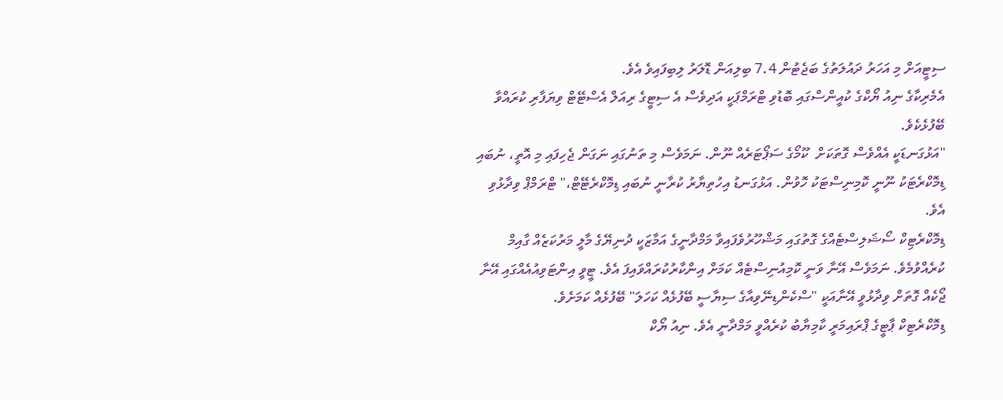ސިޓީއަށް މި އަހަރު ދައުލަތުގެ ބަޖެޓުން 7.4 ބިލިއަން ޑޮލަރު ލިބިފައިވެ އެވެ.
އެމެރިކާގެ ނިއު ޔޯކްގެ ކުއީންސްގައި ބޮޑުވި ޓްރަމްޕަކީ އަދިވެސް އެ ސިޓީގެ ރިއަލް އެސްޓޭޓް ވިޔަފާރި ކުރައްވާ ބޭފުޅެކެވެ.
"އަޅުގަނޑަކީ އެއްވެސް ގޮތަކަށް  ކޫމޯގެ ސަޕޯޓަރެއް ނޫން. ނަމަވެސް މި ތަނުގައި ނަގަން ޖެހިފައި މި އޮތީ، ނުބައި ޑިމޮކްރެޓަކު ނޫނީ ކޮމިނިސްޓަކު ހޮވުން. އަޅުގަނޑު އިހުތިޔާރު ކުރާނީ ނުބައި ޑިމޮކްރެޓޭޓް،" ޓްރަމްޕް ވިދާޅުވި އެވެ.
ޑިމޮކްރެޓިކް ސޯޝަލިސްޓެއްގެ ގޮތުގައި މަޝްހޫރުވެފައިވާ މަމްދާނީގެ އަމާޒަކީ ދުނިޔޭގެ މާލީ މަރުކަޒެއް ގާއިމް ކުރެއްވުމެވެ. ނަމަވެސް އޭނާ ވަނީ ކޮމިއުނިސްޓެއް ކަމަށް އިންކާރުކުރައްވައިފަ އެވެ. ޓީވީ އިންޓަވިއުއެއްގައި އޭނާ ޖޯކެއް ގޮތަށް ވިދާޅުވީ އޭނާއަކީ "ސްކެންޑިނޭވިއާގެ ސިޔާސީ ބޭފުޅެއް ކަހަލަ" ބޭފުޅެއް ކަމަށެވެ.
ޑިމޮކްރެޓިކް ޕާޓީގެ ޕްރައިމަރީ ކާމިޔާބު ކުރެއްވީ މަމްދާނީ އެވެ. ނިއު ޔޯކް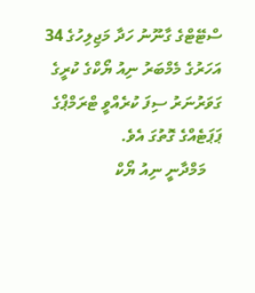ސްޓޭޓްގެ ގާނޫނު ހަދާ މަޖިލިހުގެ 34 އަހަރުގެ މެމްބަރު ނިއު ޔޯކްގެ ކުރީގެ ގަވަރުނަރު ސިފަ ކުރެއްވީ ޓްރަމްޕްގެ ޕަޕަޓެއްގެ ގޮތުގަ އެވެ.
    މަމްދާނީ ނިއު ޔޯކް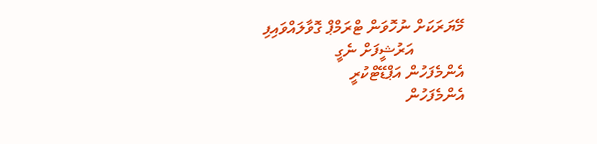މޭޔަރަކަށް ނުހޮވަން ޓްރަމްޕް ގޮވާލައްވައިފި
            އަރުޝީފަށް ނެގީ
އެންމެފަހުން އަޕްޑޭޓްކުރީ
އެންމެފަހުން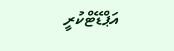އަޕްޑޭޓްކުރީ